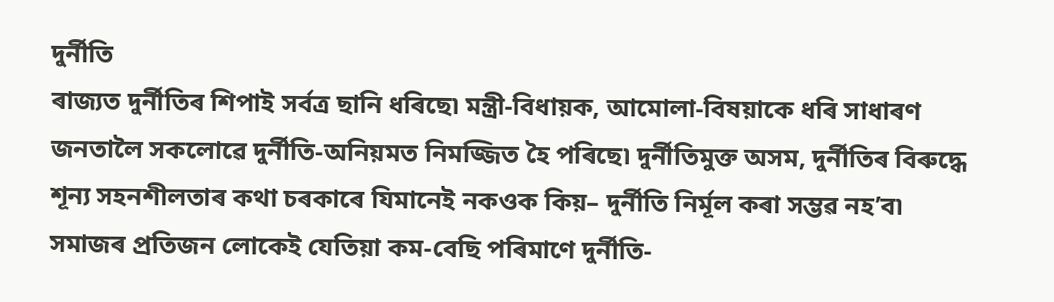দুৰ্নীতি
ৰাজ্যত দুৰ্নীতিৰ শিপাই সৰ্বত্ৰ ছানি ধৰিছে৷ মন্ত্ৰী-বিধায়ক, আমোলা-বিষয়াকে ধৰি সাধাৰণ জনতালৈ সকলোৱে দুৰ্নীতি-অনিয়মত নিমজ্জিত হৈ পৰিছে৷ দুৰ্নীতিমুক্ত অসম, দুৰ্নীতিৰ বিৰুদ্ধে শূন্য সহনশীলতাৰ কথা চৰকাৰে যিমানেই নকওক কিয়– দুৰ্নীতি নিৰ্মূল কৰা সম্ভৱ নহ’ব৷ সমাজৰ প্ৰতিজন লোকেই যেতিয়া কম-বেছি পৰিমাণে দুৰ্নীতি-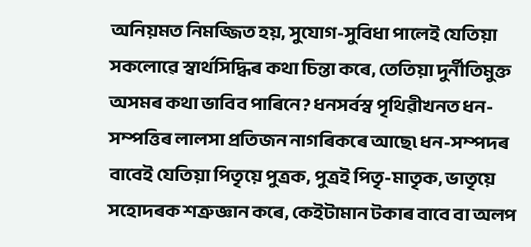অনিয়মত নিমজ্জিত হয়, সুযোগ-সুবিধা পালেই যেতিয়া সকলোৱে স্বাৰ্থসিদ্ধিৰ কথা চিন্তা কৰে, তেতিয়া দুৰ্নীতিমুক্ত অসমৰ কথা ভাবিব পাৰিনে? ধনসৰ্বস্ব পৃথিৱীখনত ধন-সম্পত্তিৰ লালসা প্ৰতিজন নাগৰিকৰে আছে৷ ধন-সম্পদৰ বাবেই যেতিয়া পিতৃয়ে পুত্ৰক, পুত্ৰই পিতৃ-মাতৃক, ভাতৃয়ে সহোদৰক শত্ৰুজ্ঞান কৰে, কেইটামান টকাৰ বাবে বা অলপ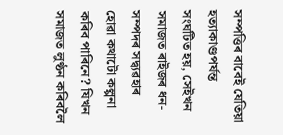সম্পত্তিৰ বাবেই যেতিয়া হত্যাকাণ্ডপৰ্যন্ত সংঘটিত হয়, সেইখন সমাজত ৰাইজৰ ধন-সম্পদৰ সদ্ব্যৱহাৰ হোৱা কথাটো কল্পনা কৰিব পাৰিনে? যিখন সমাজত লুণ্ঠন কৰিবলৈ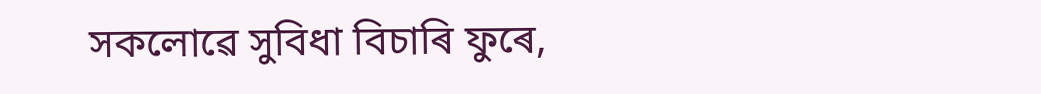সকলোৱে সুবিধা বিচাৰি ফুৰে,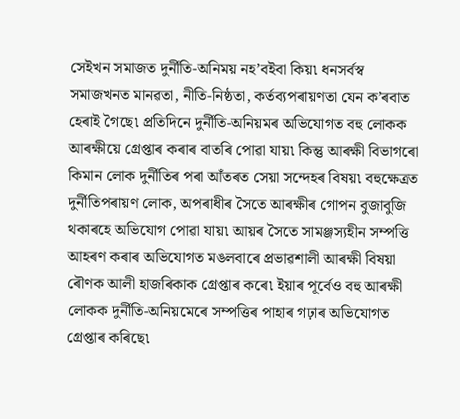সেইখন সমাজত দুৰ্নীতি-অনিময় নহ’বইবা কিয়৷ ধনসৰ্বস্ব সমাজখনত মানৱতা, নীতি-নিষ্ঠতা, কৰ্তব্যপৰায়ণতা যেন ক’ৰবাত হেৰাই গৈছে৷ প্ৰতিদিনে দুৰ্নীতি-অনিয়মৰ অভিযোগত বহু লোকক আৰক্ষীয়ে গ্ৰেপ্তাৰ কৰাৰ বাতৰি পোৱা যায়৷ কিন্তু আৰক্ষী বিভাগৰো কিমান লোক দুৰ্নীতিৰ পৰা আঁতৰত সেয়া সন্দেহৰ বিষয়৷ বহুক্ষেত্ৰত দুৰ্নীতিপৰায়ণ লোক, অপৰাধীৰ সৈতে আৰক্ষীৰ গোপন বুজাবুজি থকাৰহে অভিযোগ পোৱা যায়৷ আয়ৰ সৈতে সামঞ্জস্যহীন সম্পত্তি আহৰণ কৰাৰ অভিযোগত মঙলবাৰে প্ৰভাৱশালী আৰক্ষী বিষয়া ৰৌণক আলী হাজৰিকাক গ্ৰেপ্তাৰ কৰে৷ ইয়াৰ পূৰ্বেও বহু আৰক্ষী লোকক দুৰ্নীতি-অনিয়মেৰে সম্পত্তিৰ পাহাৰ গঢ়াৰ অভিযোগত গ্ৰেপ্তাৰ কৰিছে৷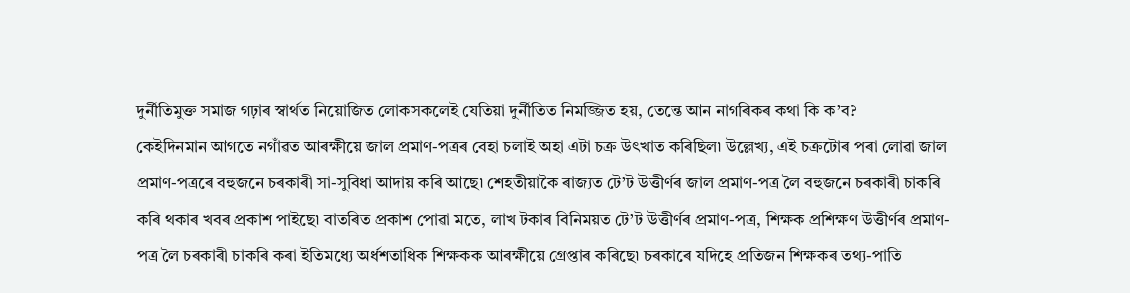দুৰ্নীতিমুক্ত সমাজ গঢ়াৰ স্বাৰ্থত নিয়োজিত লোকসকলেই যেতিয়া দুৰ্নীতিত নিমজ্জিত হয়, তেন্তে আন নাগৰিকৰ কথা কি ক’ব?
কেইদিনমান আগতে নগাঁৱত আৰক্ষীয়ে জাল প্ৰমাণ-পত্ৰৰ বেহা চলাই অহা এটা চক্ৰ উৎখাত কৰিছিল৷ উল্লেখ্য, এই চক্ৰটোৰ পৰা লোৱা জাল প্ৰমাণ-পত্ৰৰে বহুজনে চৰকাৰী সা-সুবিধা আদায় কৰি আছে৷ শেহতীয়াকৈ ৰাজ্যত টে’ট উত্তীৰ্ণৰ জাল প্ৰমাণ-পত্ৰ লৈ বহুজনে চৰকাৰী চাকৰি কৰি থকাৰ খবৰ প্ৰকাশ পাইছে৷ বাতৰিত প্ৰকাশ পোৱা মতে, লাখ টকাৰ বিনিময়ত টে’ট উত্তীৰ্ণৰ প্ৰমাণ-পত্ৰ, শিক্ষক প্ৰশিক্ষণ উত্তীৰ্ণৰ প্ৰমাণ-পত্ৰ লৈ চৰকাৰী চাকৰি কৰা ইতিমধ্যে অৰ্ধশতাধিক শিক্ষকক আৰক্ষীয়ে গ্ৰেপ্তাৰ কৰিছে৷ চৰকাৰে যদিহে প্ৰতিজন শিক্ষকৰ তথ্য-পাতি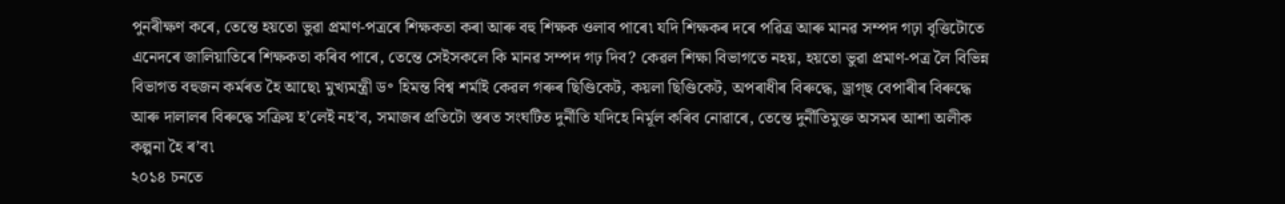পুনৰীক্ষণ কৰে, তেন্তে হয়তো ভুৱা প্ৰমাণ-পত্ৰৰে শিক্ষকতা কৰা আৰু বহু শিক্ষক ওলাব পাৰে৷ যদি শিক্ষকৰ দৰে পৱিত্ৰ আৰু মানৱ সম্পদ গঢ়া বৃত্তিটোতে এনেদৰে জালিয়াতিৰে শিক্ষকতা কৰিব পাৰে, তেন্তে সেইসকলে কি মানৱ সম্পদ গঢ় দিব? কেৱল শিক্ষা বিভাগতে নহয়, হয়তো ভুৱা প্ৰমাণ-পত্ৰ লৈ বিভিন্ন বিভাগত বহুজন কৰ্মৰত হৈ আছে৷ মুখ্যমন্ত্ৰী ড॰ হিমন্ত বিশ্ব শৰ্মাই কেৱল গৰুৰ ছিণ্ডিকেট, কয়লা ছিণ্ডিকেট, অপৰাধীৰ বিৰুদ্ধে, ড্ৰাগ্ছ বেপাৰীৰ বিৰুদ্ধে আৰু দালালৰ বিৰুদ্ধে সক্ৰিয় হ’লেই নহ’ব, সমাজৰ প্ৰতিটো স্তৰত সংঘটিত দুৰ্নীতি যদিহে নিৰ্মূল কৰিব নোৱাৰে, তেন্তে দুৰ্নীতিমুক্ত অসমৰ আশা অলীক কল্পনা হৈ ৰ’ব৷
২০১৪ চনতে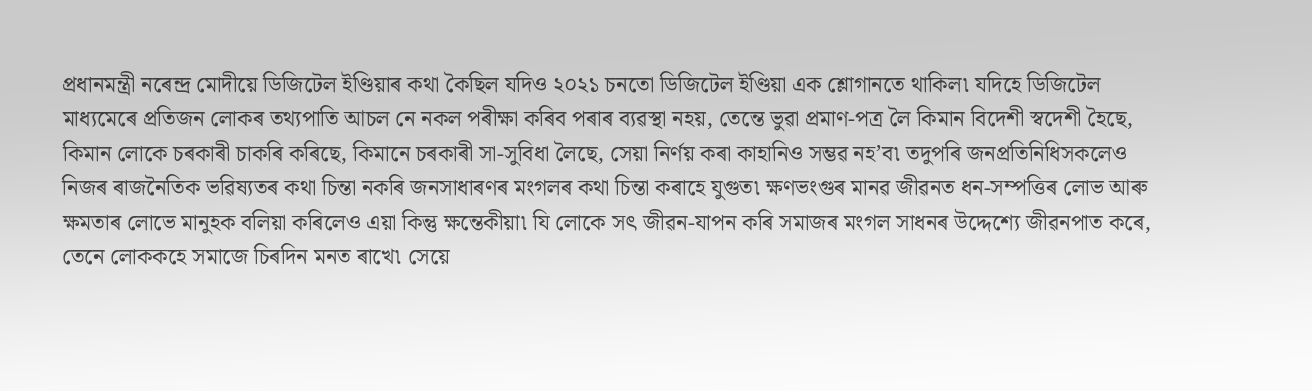প্ৰধানমন্ত্ৰী নৰেন্দ্ৰ মোদীয়ে ডিজিটেল ইণ্ডিয়াৰ কথা কৈছিল যদিও ২০২১ চনতো ডিজিটেল ইণ্ডিয়া এক শ্লোগানতে থাকিল৷ যদিহে ডিজিটেল মাধ্যমেৰে প্ৰতিজন লোকৰ তথ্যপাতি আচল নে নকল পৰীক্ষা কৰিব পৰাৰ ব্যৱস্থা নহয়, তেন্তে ভুৱা প্ৰমাণ-পত্ৰ লৈ কিমান বিদেশী স্বদেশী হৈছে, কিমান লোকে চৰকাৰী চাকৰি কৰিছে, কিমানে চৰকাৰী সা-সুবিধা লৈছে, সেয়া নিৰ্ণয় কৰা কাহানিও সম্ভৱ নহ’ব৷ তদুপৰি জনপ্ৰতিনিধিসকলেও নিজৰ ৰাজনৈতিক ভৱিষ্যতৰ কথা চিন্তা নকৰি জনসাধাৰণৰ মংগলৰ কথা চিন্তা কৰাহে যুগুত৷ ক্ষণভংগুৰ মানৱ জীৱনত ধন-সম্পত্তিৰ লোভ আৰু ক্ষমতাৰ লোভে মানুহক বলিয়া কৰিলেও এয়া কিন্তু ক্ষন্তেকীয়া৷ যি লোকে সৎ জীৱন-যাপন কৰি সমাজৰ মংগল সাধনৰ উদ্দেশ্যে জীৱনপাত কৰে, তেনে লোককহে সমাজে চিৰদিন মনত ৰাখে৷ সেয়ে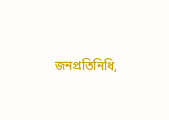জনপ্ৰতিনিধি,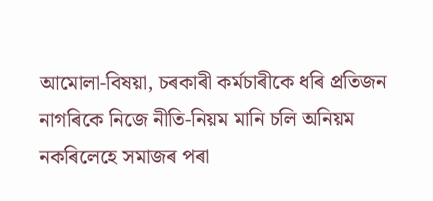আমোলা-বিষয়া, চৰকাৰী কৰ্মচাৰীকে ধৰি প্ৰতিজন নাগৰিকে নিজে নীতি-নিয়ম মানি চলি অনিয়ম নকৰিলেহে সমাজৰ পৰা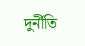দুৰ্নীতি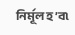নিৰ্মূল হ’ব৷